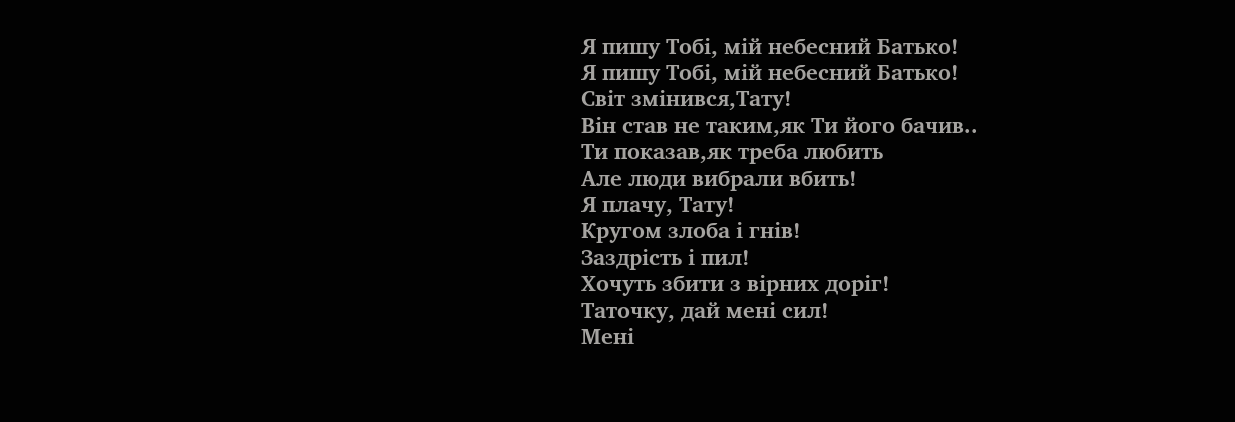Я пишу Тобі, мій небесний Батько!
Я пишу Тобі, мій небесний Батько!
Світ змінився,Тату!
Він став не таким,як Ти його бачив..
Ти показав,як треба любить
Але люди вибрали вбить!
Я плачу, Тату!
Кругом злоба і гнів!
Заздрість і пил!
Хочуть збити з вірних доріг!
Таточку, дай мені сил!
Мені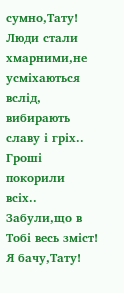сумно,Тату!
Люди стали хмарними,не усміхаються вслід,
вибирають славу і гріх..
Гроші покорили всіх..
Забули,що в Тобі весь зміст!
Я бачу,Тату!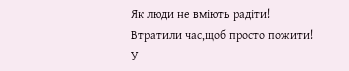Як люди не вміють радіти!
Втратили час,щоб просто пожити!
У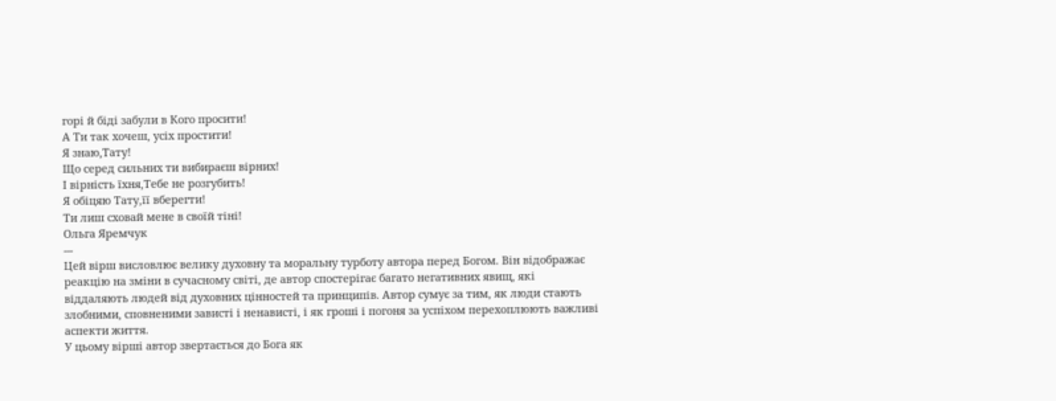горі й біді забули в Кого просити!
А Ти так хочеш, усіх простити!
Я знаю,Тату!
Що серед сильних ти вибираєш вірних!
І вірність їхня,Тебе не розгубить!
Я обіцяю Тату,її вберегти!
Ти лиш сховай мене в своїй тіні!
Ольга Яремчук
---
Цей вірш висловлює велику духовну та моральну турботу автора перед Богом. Він відображає реакцію на зміни в сучасному світі, де автор спостерігає багато негативних явищ, які віддаляють людей від духовних цінностей та принципів. Автор сумує за тим, як люди стають злобними, сповненими зависті і ненависті, і як гроші і погоня за успіхом перехоплюють важливі аспекти життя.
У цьому вірші автор звертається до Бога як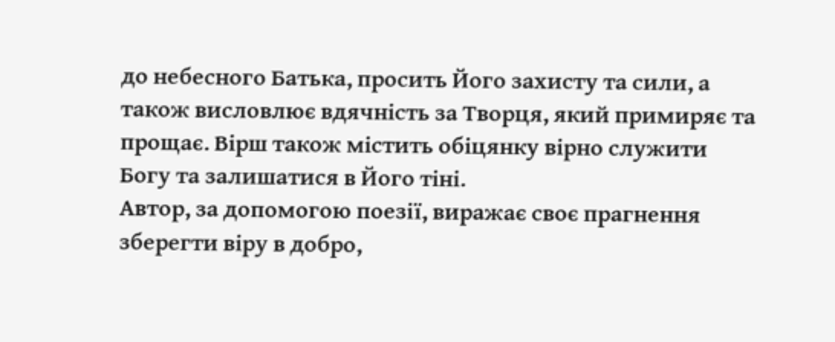до небесного Батька, просить Його захисту та сили, а також висловлює вдячність за Творця, який примиряє та прощає. Вірш також містить обіцянку вірно служити Богу та залишатися в Його тіні.
Автор, за допомогою поезії, виражає своє прагнення зберегти віру в добро,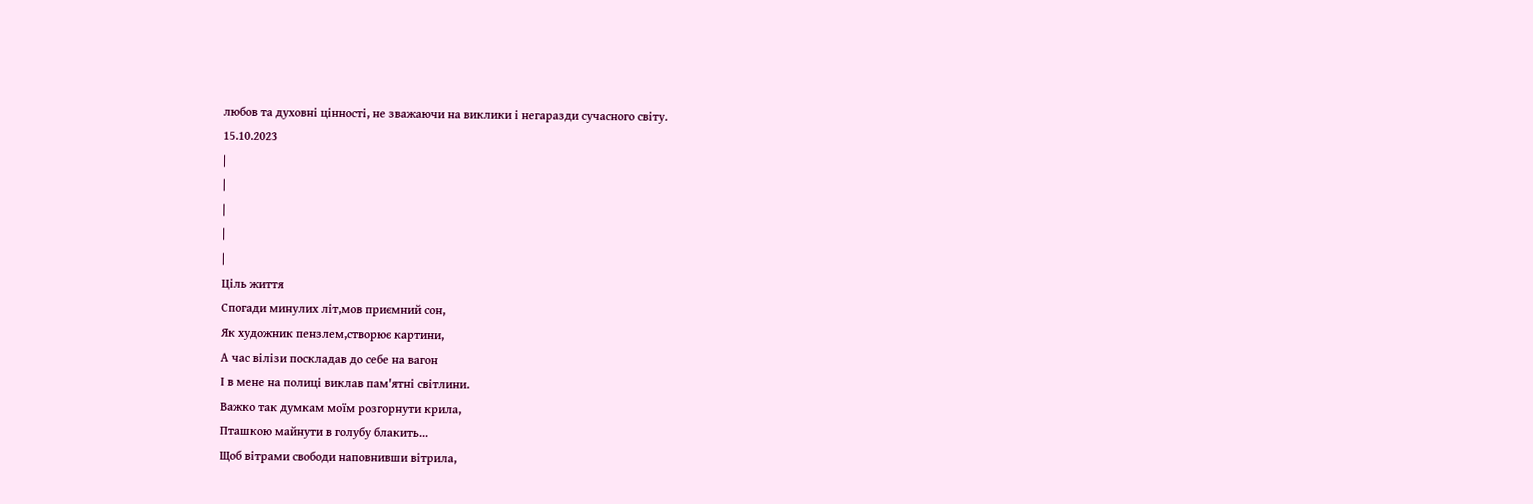любов та духовні цінності, не зважаючи на виклики і негаразди сучасного світу.
15.10.2023
|
|
|
|
|
Ціль життя
Спогади минулих літ,мов приємний сон,
Як художник пензлем,створює картини,
А час вілізи поскладав до себе на вагон
І в мене на полиці виклав пам'ятні світлини.
Важко так думкам моїм розгорнути крила,
Пташкою майнути в голубу блакить...
Щоб вітрами свободи наповнивши вітрила,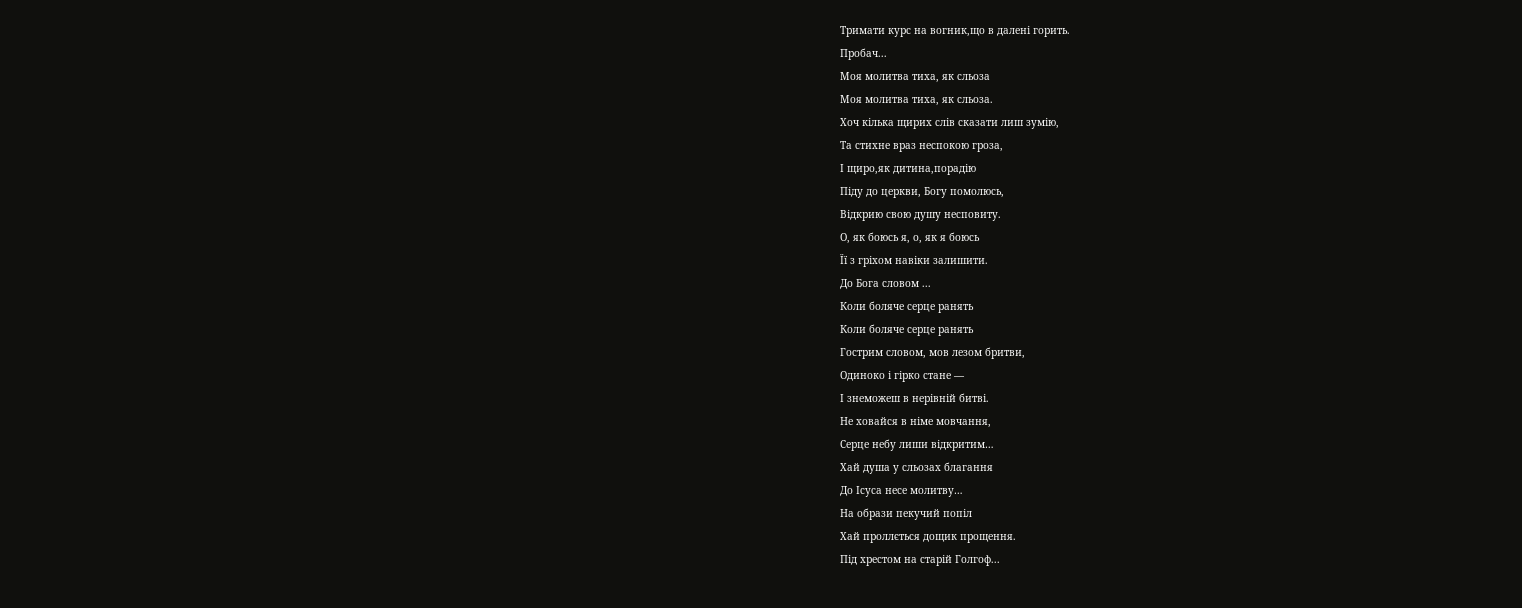Тримати курс на вогник,що в далені горить.
Пробач...
Моя молитва тиха, як сльоза
Моя молитва тиха, як сльоза.
Хоч кілька щирих слів сказати лиш зумію,
Та стихне враз неспокою гроза,
І щиро,як дитина,порадію
Піду до церкви, Богу помолюсь,
Відкрию свою душу несповиту.
О, як боюсь я, о, як я боюсь
Її з гріхом навіки залишити.
До Бога словом ...
Коли боляче серце ранять
Коли боляче серце ранять
Гострим словом, мов лезом бритви,
Одиноко і гірко стане —
І знеможеш в нерівній битві.
Не ховайся в німе мовчання,
Серце небу лиши відкритим…
Хай душа у сльозах благання
До Ісуса несе молитву…
На образи пекучий попіл
Хай проллється дощик прощення.
Під хрестом на старій Голгоф...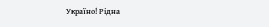Україно! Рідна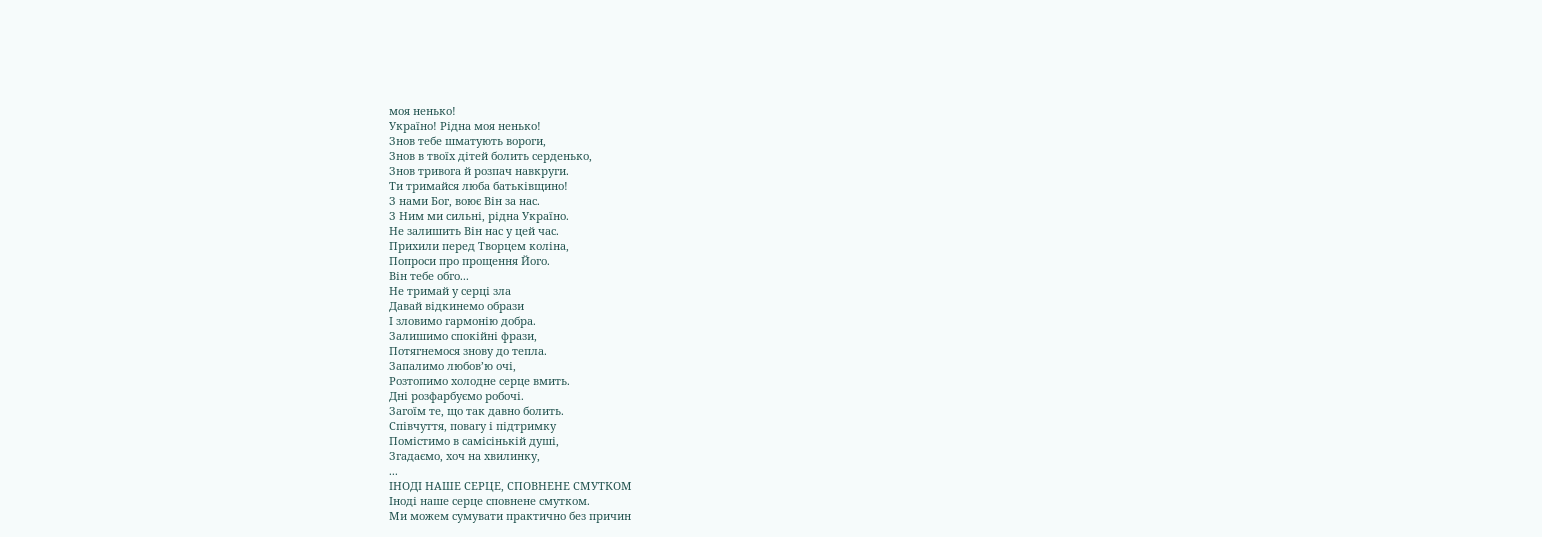моя ненько!
Україно! Рідна моя ненько!
Знов тебе шматують вороги,
Знов в твоїх дітей болить серденько,
Знов тривога й розпач навкруги.
Ти тримайся люба батьківщино!
З нами Бог, воює Він за нас.
З Ним ми сильні, рідна Україно.
Не залишить Він нас у цей час.
Прихили перед Творцем коліна,
Попроси про прощення Його.
Він тебе обго...
Не тримай у серці зла
Давай відкинемо образи
І зловимо гармонію добра.
Залишимо спокійні фрази,
Потягнемося знову до тепла.
Запалимо любов’ю очі,
Розтопимо холодне серце вмить.
Дні розфарбуємо робочі.
Загоїм те, що так давно болить.
Співчуття, повагу і підтримку
Помістимо в самісінькій душі,
Згадаємо, хоч на хвилинку,
...
ІНОДІ НАШЕ СЕРЦЕ, СПОВНЕНЕ СМУТКОМ
Іноді наше серце сповнене смутком.
Ми можем сумувати практично без причин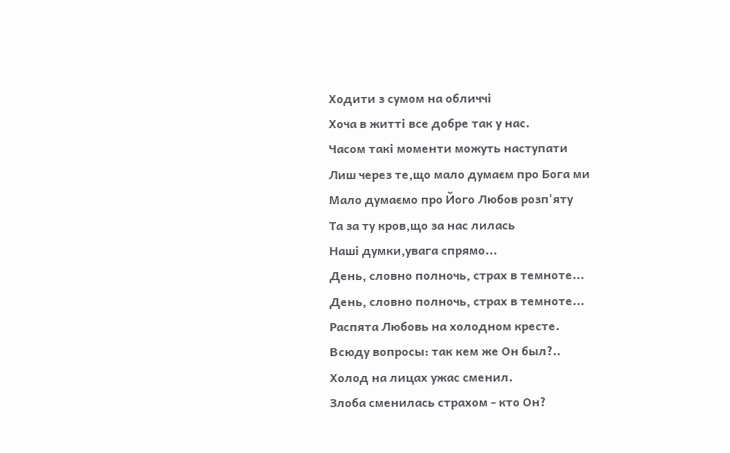Ходити з сумом на обличчі
Хоча в житті все добре так у нас.
Часом такі моменти можуть наступати
Лиш через те,що мало думаєм про Бога ми
Мало думаємо про Його Любов розп'яту
Та за ту кров,що за нас лилась
Наші думки,увага спрямо...
День, словно полночь, страх в темноте...
День, словно полночь, страх в темноте...
Распята Любовь на холодном кресте.
Всюду вопросы: так кем же Он был?..
Холод на лицах ужас сменил.
Злоба сменилась страхом - кто Он?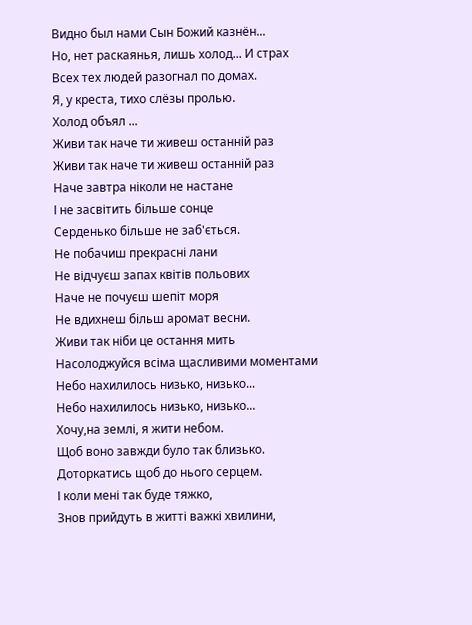Видно был нами Сын Божий казнён...
Но, нет раскаянья, лишь холод... И страх
Всех тех людей разогнал по домах.
Я, у креста, тихо слёзы пролью.
Холод объял ...
Живи так наче ти живеш останній раз
Живи так наче ти живеш останній раз
Наче завтра ніколи не настане
І не засвітить більше сонце
Серденько більше не заб'ється.
Не побачиш прекрасні лани
Не відчуєш запах квітів польових
Наче не почуєш шепіт моря
Не вдихнеш більш аромат весни.
Живи так ніби це остання мить
Насолоджуйся всіма щасливими моментами
Небо нахилилось низько, низько...
Небо нахилилось низько, низько...
Хочу,на землі, я жити небом.
Щоб воно завжди було так близько.
Доторкатись щоб до нього серцем.
І коли мені так буде тяжко,
Знов прийдуть в житті важкі хвилини,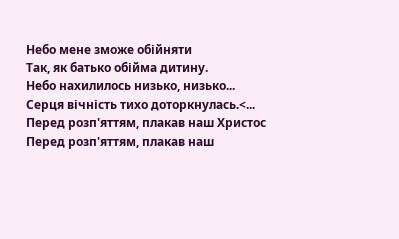Небо мене зможе обійняти
Так, як батько обійма дитину.
Небо нахилилось низько, низько...
Серця вічність тихо доторкнулась.<...
Перед розп'яттям, плакав наш Христос
Перед розп'яттям, плакав наш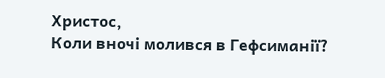Христос,
Коли вночі молився в Гефсиманії?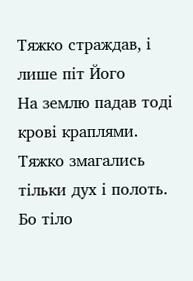Тяжко страждав, і лише піт Його
На землю падав тоді крові краплями.
Тяжко змагались тільки дух і полоть.
Бо тіло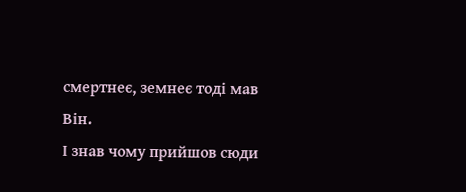смертнеє, земнеє тоді мав Він.
І знав чому прийшов сюди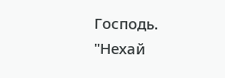Господь.
"Нехай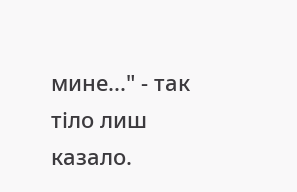мине..." - так тіло лиш казало.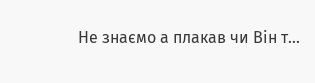Не знаємо а плакав чи Він т...